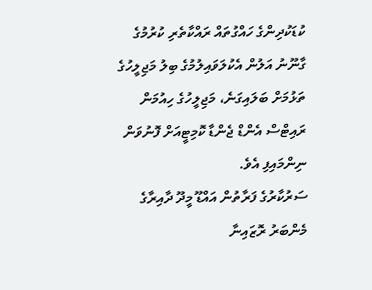ކުޑަކުދިންގެ ހައްގުތައް ރައްކާތެރި ކުރުމުގެ ގާނޫނު އަލުން އެކުލަވައިލުމުގެ ބިލު މަޖިލީހުގެ ތަޅުމަށް ބަލައިގަނެ، މަޖިލީހުގެ ހިއުމަން ރައިޓްސް އެންޑް ޖެންޑާ ކޮމިޓީއަށް ފޮނުވަން ނިންމައިފި އެވެ.
ސަރުކާރުގެ ފަރާތުން އައްޑޫ މީދޫ ދާއިރާގެ މެންބަރު ރޮޒައިނާ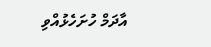އާދަމް ހުށަހެޅުއްވި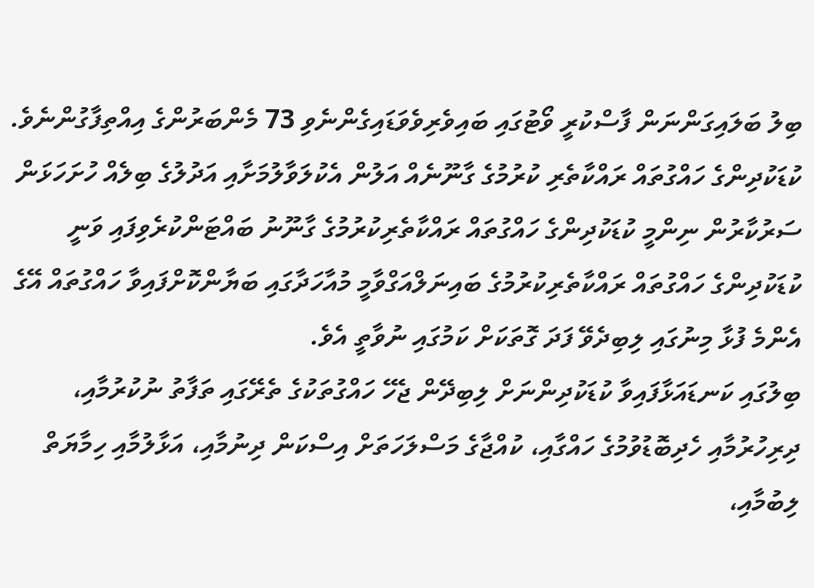ބިލު ބަލައިގަންނަން ފާސްކުރީ ވޯޓުގައި ބައިވެރިވެވަޑައިގެންނެވި 73 މެންބަރުންގެ އިއްތިފާގުންނެވެ.
ކުޑަކުދިންގެ ހައްގުތައް ރައްކާތެރި ކުރުމުގެ ގާނޫނެއް އަލުން އެކުލަވާލުމަށާއި އަދުލުގެ ބިލެއް ހުށަހަޅަން ސަރުކާރުން ނިންމީ ކުޑަކުދިންގެ ހައްގުތައް ރައްކާތެރިކުރުމުގެ ގާނޫނު ބައްޓަންކުރެވިފައި ވަނީ ކުޑަކުދިންގެ ހައްގުތައް ރައްކާތެރިކުރުމުގެ ބައިނަލްއަގްވާމީ މުއާހަދާގައި ބަޔާންކޮށްފައިވާ ހައްގުތައް އޭގެ އެންމެ ފުޅާ މިނުގައި ލިބިދެވޭ ފަދަ ގޮތަކަށް ކަމުގައި ނުވާތީ އެވެ.
ބިލުގައި ކަނޑައަޅާފައިވާ ކުޑަކުދިންނަށް ލިބިދޭން ޖެހޭ ހައްގުތަކުގެ ތެރޭގައި ތަފާތު ނުކުރުމާއި، ދިރިހުރުމާއި ހެދިބޮޑުވުމުގެ ހައްގާއި، ކުއްޖާގެ މަސްލަހަތަށް އިސްކަން ދިނުމާއި، އަޅާލުމާއި ހިމާޔަތް ލިބުމާއި،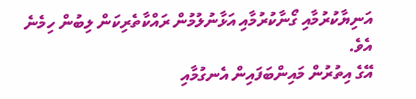އަނިޔާކުރުމާއި ގޯނާކުރުމާއި އަޅާނުލުމުން ރައްކާތެރިކަން ލިބުން ހިމެނެ އެވެ.
އޭގެ އިތުރުން މައިންބަފައިން އެނގުމާއި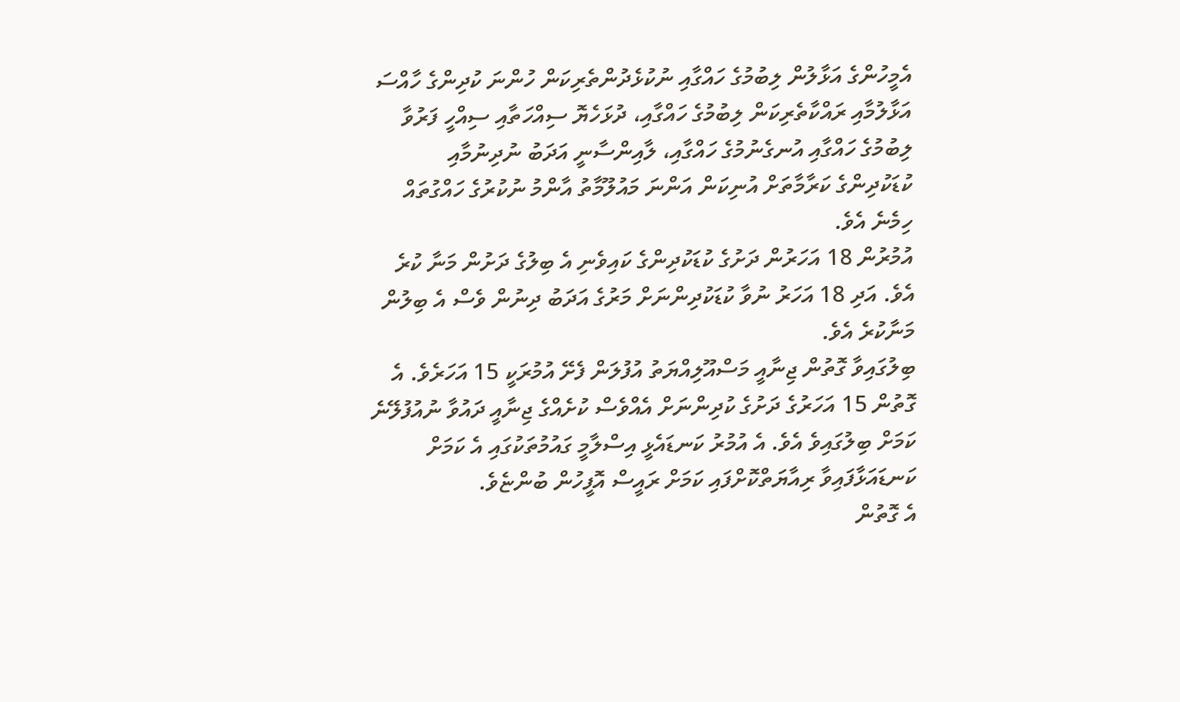އެމީހުންގެ އަޅާލުން ލިބުމުގެ ހައްގާއި ނުކުޅެދުންތެރިކަން ހުންނަ ކުދިންގެ ހާއްސަ އަޅާލުމާއި ރައްކާތެރިކަން ލިބުމުގެ ހައްގާއި، ދުޅަހެޔޮ ސިއްހަތާއި ސިއްހީ ފަރުވާ ލިބުމުގެ ހައްގާއި އުނގެނުމުގެ ހައްގާއި، ލާއިންސާނީ އަދަބު ނުދިނުމާއި ކުޑަކުދިންގެ ކަރާމާތަށް އުނިކަން އަންނަ މައުލޫމާތު އާންމު ނުކުރުގެ ހައްގުތައް ހިމެނެ އެވެ.
އުމުރުން 18 އަހަރުން ދަށުގެ ކުޑަކުދިންގެ ކައިވެނި އެ ބިލުގެ ދަށުން މަނާ ކުރެ އެވެ. އަދި 18 އަހަރު ނުވާ ކުޑަކުދިންނަށް މަރުގެ އަދަބު ދިނުން ވެސް އެ ބިލުން މަނާކުރެ އެވެ.
ބިލުގައިވާ ގޮތުން ޖިނާއީ މަސްއޫލިއްޔަތު އުފުލަން ފެށޭ އުމުރަކީ 15 އަހަރެވެ. އެ ގޮތުން 15 އަހަރުގެ ދަށުގެ ކުދިންނަށް އެއްވެސް ކުށެއްގެ ޖިނާއީ ދައުވާ ނުއުފުލޭނެ ކަމަށް ބިލުގައިވެ އެވެ. އެ އުމުރު ކަނޑައެޅީ އިސްލާމީ ގައުމުތަކުގައި އެ ކަމަށް ކަނޑައަޅާފައިވާ ރިއާޔަތްކޮށްފައި ކަމަށް ރައީސް އޮފީހުން ބުންޏެވެ.
އެ ގޮތުން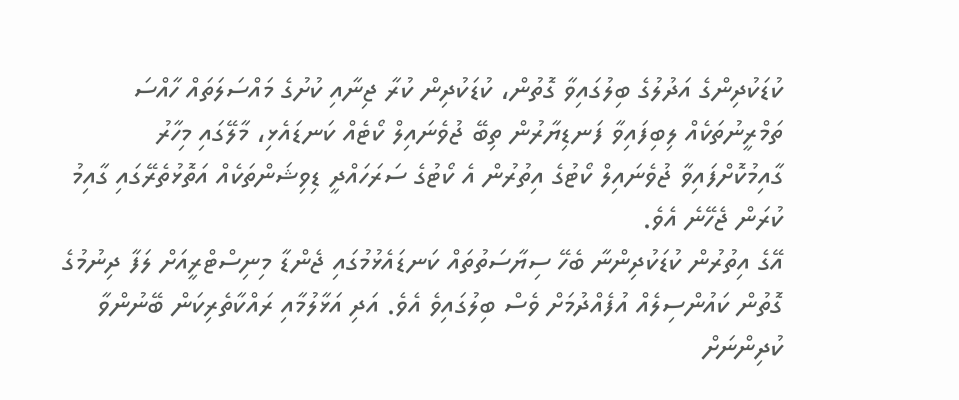ކުޑަކުދިންގެ އަދުލުގެ ބިލުގައިވާ ގޮތުން، ކުޑަކުދިން ކުރާ ޖިނާއި ކުށުގެ މައްސަލަތައް ހާއްސަ ތަމްރީނުތަކެއް ލިބިފައިވާ ފަނޑިޔާރުން ތިބޭ ޖުވެނައިލް ކޯޓެއް ކަނޑައެޅި، މާލޭގައި މިހާރު ގާއިމުކޮށްފައިވާ ޖުވެނައިލް ކޯޓުގެ އިތުރުން އެ ކޯޓުގެ ސަރަހައްދީ ޑިވިޝަންތަކެއް އަތޮޅުތެރޭގައި ގާއިމު ކުރަން ޖެހޭނެ އެވެ.
އޭގެ އިތުރުން ކުޑަކުދިންނާ ބެހޭ ސިޔާސަތުތައް ކަނޑައެޅުމުގައި ޖެންޑާ މިނިސްޓްރީއަށް ލަފާ ދިނުމުގެ ގޮތުން ކައުންސިލެއް އުފެއްދުމަށް ވެސް ބިލުގައިވެ އެވެ. އަދި އަޅާލުމާއި ރައްކާތެރިކަން ބޭނުންވާ ކުދިންނަށް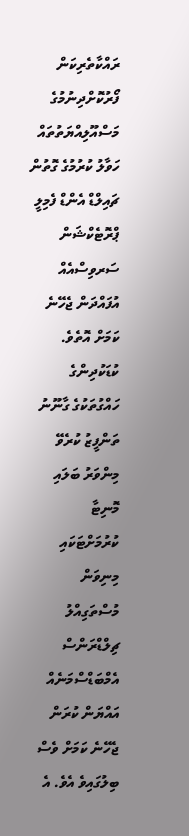ރައްކާތެރިކަން ފޯރުކޮށްދިނުމުގެ މަސްއޫލިއްޔަތުތައް ހަވާލު ކުރުމުގެ ގޮތުން ޗައިލްޑް އެންޑް ފެމިލީ ޕްރޮޓެކްޝަން ސަރވިސްއެއް އުފައްދަން ޖެހޭނެ ކަމަށް އޮތެވެ.
ކުޑަކުދިންގެ ހައްގުތަކުގެ ގާނޫނު ތަންފީޒު ކުރެވޭ މިންވަރު ބަލައި މޮނިޓާ ކުރުމަށްޓަކައި މިނިވަން މުސްތަގިއްލު ޗިލްޑްރަންސް އެމްބަޑްސްމަނެއް އައްޔަން ކުރަން ޖެހޭނެ ކަމަށް ވެސް ބިލުގައިވެ އެވެ. އެ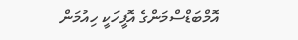އޮމްބަޑްސްމަންގެ އޮފީހަކީ ހިއުމަން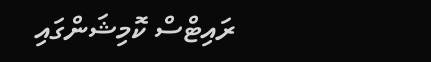ރައިޓްސް ކޮމިޝަންގައި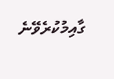ގާއިމުކުރެވޭނެ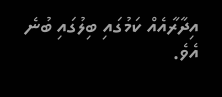އިދާރާއެއް ކަމުގައި ބިލުގައި ބުނެ އެވެ.